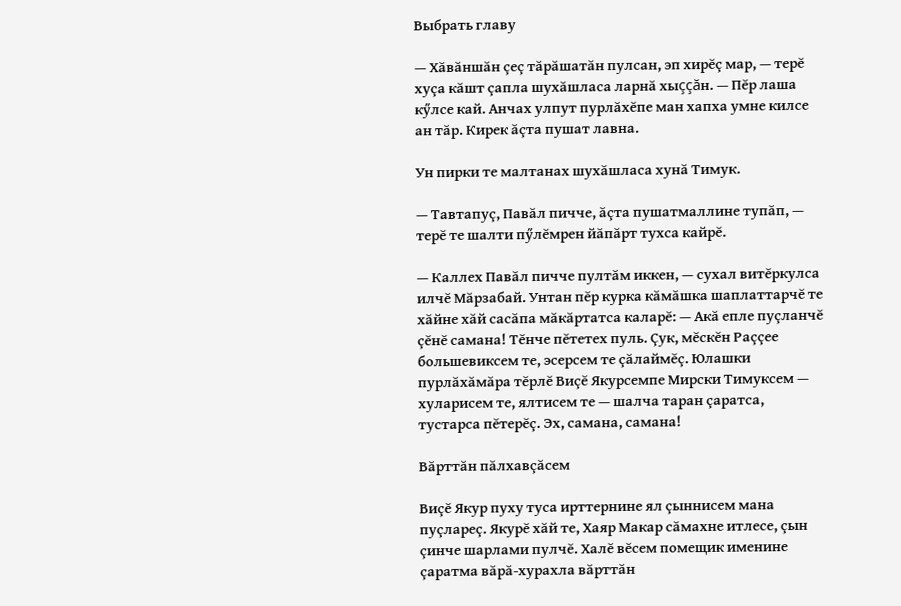Выбрать главу

— Хăвăншăн çеç тăрăшатăн пулсан, эп хирĕç мар, — терĕ хуçа кăшт çапла шухăшласа ларнă хыççăн. — Пĕр лаша кӳлсе кай. Анчах улпут пурлăхĕпе ман хапха умне килсе ан тăр. Кирек ăçта пушат лавна.

Ун пирки те малтанах шухăшласа хунă Тимук.

— Тавтапуç, Павăл пичче, ăçта пушатмаллине тупăп, — терĕ те шалти пӳлĕмрен йăпăрт тухса кайрĕ.

— Каллех Павăл пичче пултăм иккен, — сухал витĕркулса илчĕ Мăрзабай. Унтан пĕр курка кăмăшка шаплаттарчĕ те хăйне хăй сасăпа мăкăртатса каларĕ: — Акă епле пуçланчĕ çĕнĕ самана! Тĕнче пĕтетех пуль. Çук, мĕскĕн Раççее большевиксем те, эсерсем те çăлаймĕç. Юлашки пурлăхăмăра тĕрлĕ Виçĕ Якурсемпе Мирски Тимуксем — хуларисем те, ялтисем те — шалча таран çаратса, тустарса пĕтерĕç. Эх, самана, самана!

Вăрттăн пăлхавçăсем

Виçĕ Якур пуху туса ирттернине ял çыннисем мана пуçлареç. Якурĕ хăй те, Хаяр Макар сăмахне итлесе, çын çинче шарлами пулчĕ. Халĕ вĕсем помещик именине çаратма вăрă-хурахла вăрттăн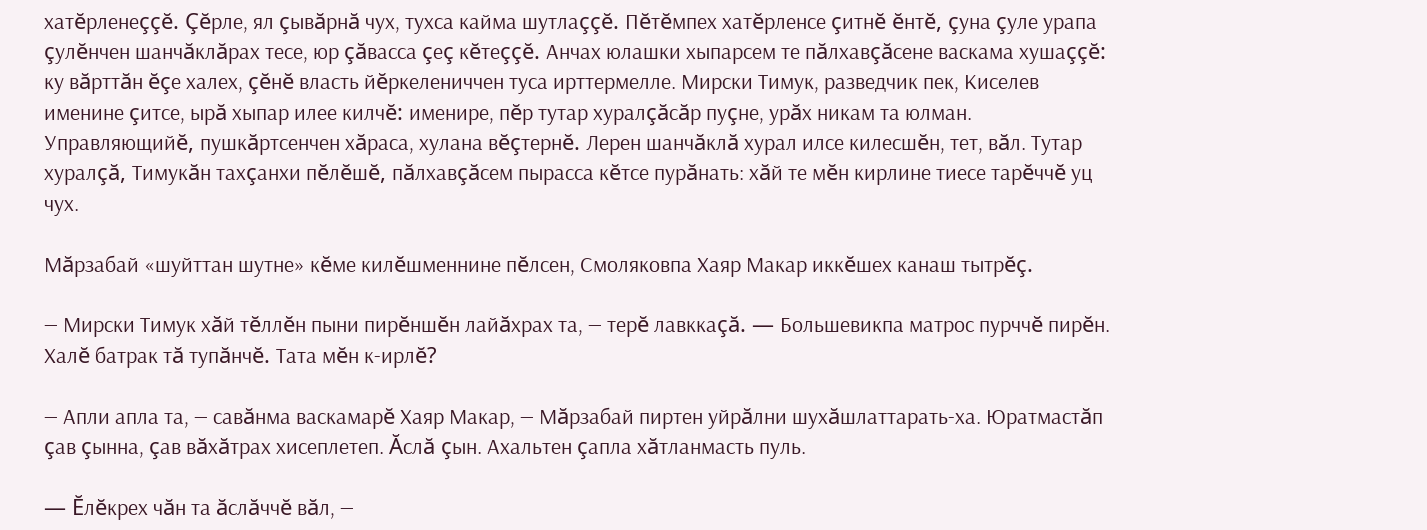хатĕрленеççĕ. Çĕрле, ял çывăрнă чух, тухса кайма шутлаççĕ. Пĕтĕмпех хатĕрленсе çитнĕ ĕнтĕ, çуна çуле урапа çулĕнчен шанчăклăрах тесе, юр çăвасса çеç кĕтеççĕ. Анчах юлашки хыпарсем те пăлхавçăсене васкама хушаççĕ: ку вăрттăн ĕçе халех, çĕнĕ власть йĕркелениччен туса ирттермелле. Мирски Тимук, разведчик пек, Киселев именине çитсе, ырă хыпар илее килчĕ: именире, пĕр тутар хуралçăсăр пуçне, урăх никам та юлман. Управляющийĕ, пушкăртсенчен хăраса, хулана вĕçтернĕ. Лерен шанчăклă хурал илсе килесшĕн, тет, вăл. Тутар хуралçă, Тимукăн тахçанхи пĕлĕшĕ, пăлхавçăсем пырасса кĕтсе пурăнать: хăй те мĕн кирлине тиесе тарĕччĕ уц чух.

Мăрзабай «шуйттан шутне» кĕме килĕшменнине пĕлсен, Смоляковпа Хаяр Макар иккĕшех канаш тытрĕç.

— Мирски Тимук хăй тĕллĕн пыни пирĕншĕн лайăхрах та, — терĕ лавккаçă. — Большевикпа матрос пурччĕ пирĕн. Халĕ батрак тă тупăнчĕ. Тата мĕн к-ирлĕ?

— Апли апла та, — савăнма васкамарĕ Хаяр Макар, — Мăрзабай пиртен уйрăлни шухăшлаттарать-ха. Юратмастăп çав çынна, çав вăхăтрах хисеплетеп. Ăслă çын. Ахальтен çапла хăтланмасть пуль.

— Ĕлĕкрех чăн та ăслăччĕ вăл, —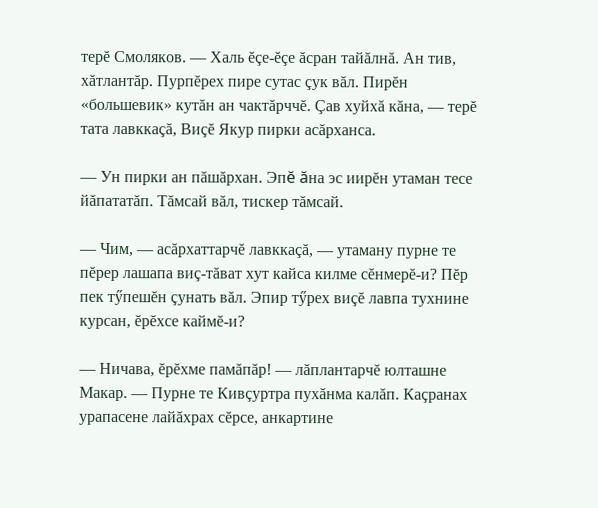терĕ Смоляков. — Халь ĕçе-ĕçе ăсран тайăлнă. Ан тив, хăтлантăр. Пурпĕрех пире сутас çук вăл. Пирĕн «большевик» кутăн ан чактăрччĕ. Çав хуйхă кăна, — терĕ тата лавккаçă, Виçĕ Якур пирки асăрханса.

— Ун пирки ан пăшăрхан. Эпĕ ăна эс иирĕн утаман тесе йăпататăп. Тăмсай вăл, тискер тăмсай.

— Чим, — асăрхаттарчĕ лавккаçă, — утаману пурне те пĕрер лашапа виç-тăват хут кайса килме сĕнмерĕ-и? Пĕр пек тӳпешĕн çунать вăл. Эпир тӳрех виçĕ лавпа тухнине курсан, ĕрĕхсе каймĕ-и?

— Ничава, ĕрĕхме памăпăр! — лăплантарчĕ юлташне Макар. — Пурне те Кивçуртра пухăнма калăп. Каçранах урапасене лайăхрах сĕрсе, анкартине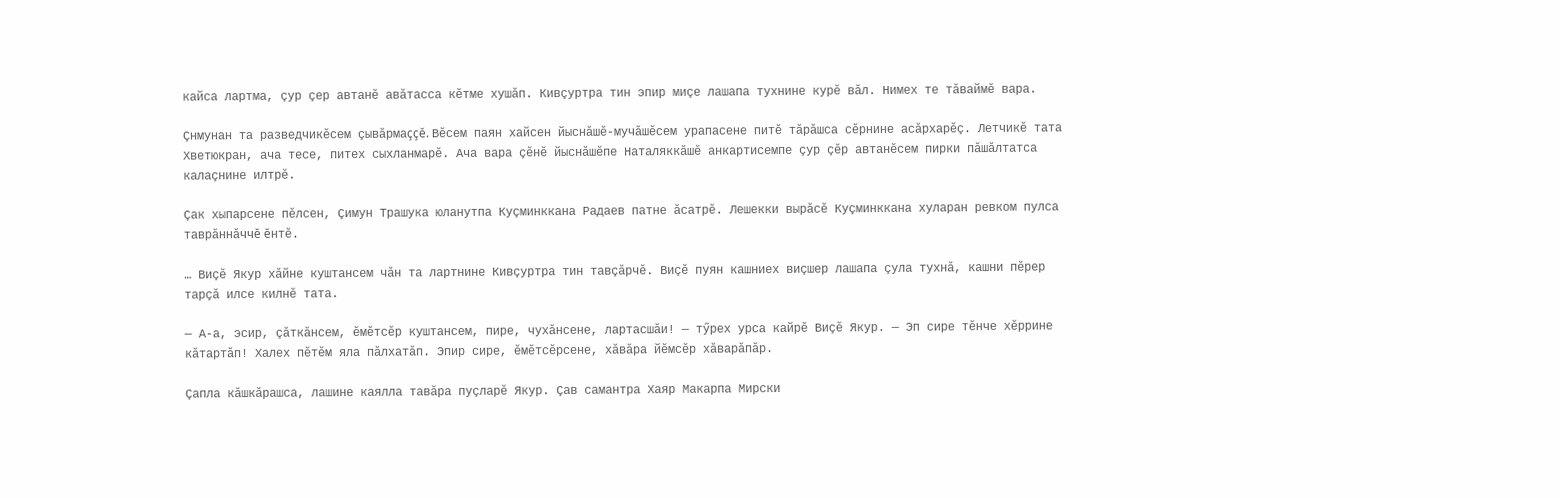кайса лартма, çур çер автанĕ авăтасса кĕтме хушăп. Кивçуртра тин эпир миçе лашапа тухнине курĕ вăл. Нимех те тăваймĕ вара.

Çнмунан та разведчикĕсем çывăрмаççĕ. Вĕсем паян хайсен йыснăшĕ-мучăшĕсем урапасене питĕ тăрăшса сĕрнине асăрхарĕç. Летчикĕ тата Хветюкран, ача тесе, питех сыхланмарĕ. Ача вара çĕнĕ йыснăшĕпе Наталяккăшĕ анкартисемпе çур çĕр автанĕсем пирки пăшăлтатса калаçнине илтрĕ.

Çак хыпарсене пĕлсен, Çимун Трашука юланутпа Куçминккана Радаев патне ăсатрĕ. Лешекки вырăсĕ Куçминккана хуларан ревком пулса таврăннăччĕ ĕнтĕ.

… Виçĕ Якур хăйне куштансем чăн та лартнине Кивçуртра тин тавçăрчĕ. Виçĕ пуян кашниех виçшер лашапа çула тухнă, кашни пĕрер тарçă илсе килнĕ тата.

— А-а, эсир, çăткăнсем, ĕмĕтсĕр куштансем, пире, чухăнсене, лартасшăи! — тӳрех урса кайрĕ Виçĕ Якур. — Эп сире тĕнче хĕррине кăтартăп! Халех пĕтĕм яла пăлхатăп. Эпир сире, ĕмĕтсĕрсене, хăвăра йĕмсĕр хăварăпăр.

Çапла кăшкăрашса, лашине каялла тавăра пуçларĕ Якур. Çав самантра Хаяр Макарпа Мирски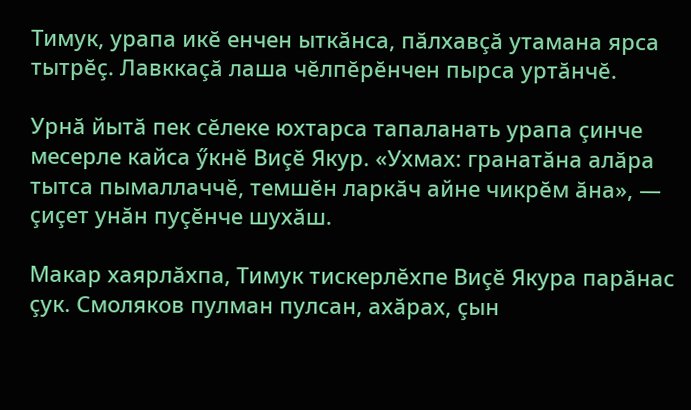Тимук, урапа икĕ енчен ыткăнса, пăлхавçă утамана ярса тытрĕç. Лавккаçă лаша чĕлпĕрĕнчен пырса уртăнчĕ.

Урнă йытă пек сĕлеке юхтарса тапаланать урапа çинче месерле кайса ӳкнĕ Виçĕ Якур. «Ухмах: гранатăна алăра тытса пымаллаччĕ, темшĕн ларкăч айне чикрĕм ăна», — çиçет унăн пуçĕнче шухăш.

Макар хаярлăхпа, Тимук тискерлĕхпе Виçĕ Якура парăнас çук. Смоляков пулман пулсан, ахăрах, çын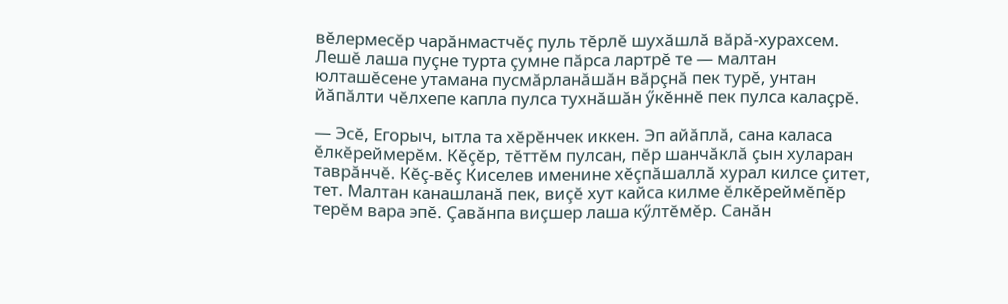вĕлермесĕр чарăнмастчĕç пуль тĕрлĕ шухăшлă вăрă-хурахсем. Лешĕ лаша пуçне турта çумне пăрса лартрĕ те — малтан юлташĕсене утамана пусмăрланăшăн вăрçнă пек турĕ, унтан йăпăлти чĕлхепе капла пулса тухнăшăн ӳкĕннĕ пек пулса калаçрĕ.

— Эсĕ, Егорыч, ытла та хĕрĕнчек иккен. Эп айăплă, сана каласа ĕлкĕреймерĕм. Кĕçĕр, тĕттĕм пулсан, пĕр шанчăклă çын хуларан таврăнчĕ. Кĕç-вĕç Киселев именине хĕçпăшаллă хурал килсе çитет, тет. Малтан канашланă пек, виçĕ хут кайса килме ĕлкĕреймĕпĕр терĕм вара эпĕ. Çавăнпа виçшер лаша кӳлтĕмĕр. Санăн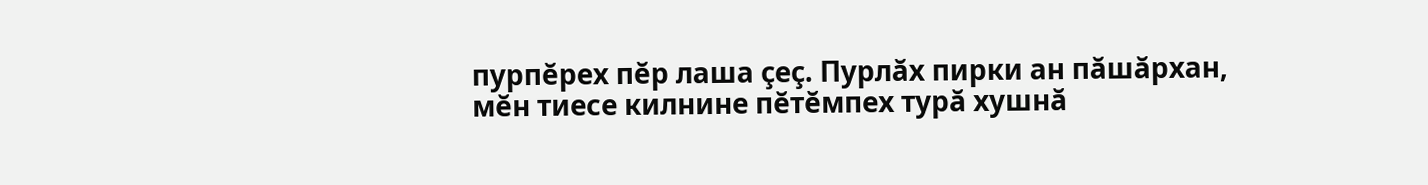пурпĕрех пĕр лаша çеç. Пурлăх пирки ан пăшăрхан, мĕн тиесе килнине пĕтĕмпех турă хушнă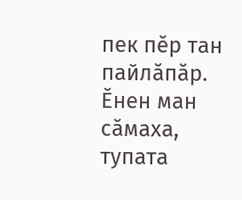пек пĕр тан пайлăпăр. Ĕнен ман сăмаха, тупата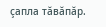çапла тăвăпăр.